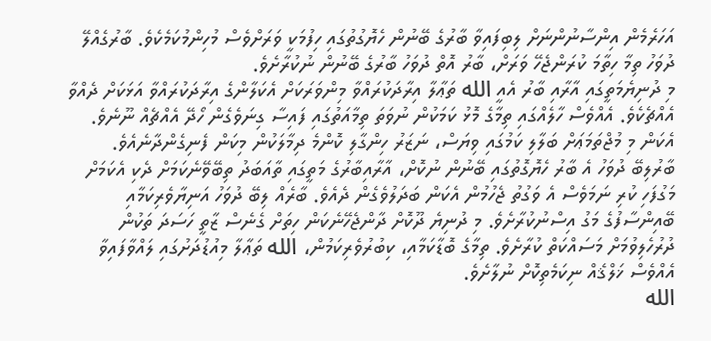އަހަރެމެން އިންސާނުންނަށް ލިބިފައިވާ ބާރުގެ ބޭނުން ހެޔޮގުތުގައި ހިފުމަކީ ވަރަށްވެސް މުހިންމުކަމެކެވެ. ބާރުގެއްލޭ ދުވަހު ތިމާ ހިތާމަ ކުރަންޖެހޭ ވަރަށް، ބާރު އޮތް ދުވަހު ބާރުގެ ބޭނުން ނުކުރާށެވެ.
މި ދުނިޔެމަތީގައި އާރާއި ބާރު އެއީ الله ތަޢާލާ އިރާދަކުރައްވާ މިންވަރަކަށް އެކަލާންގެ އިރާދަކުރައްވާ އަޅަކަށް ދެއްވާ އެއްޗެކެވެ. އެއްވެސް ހާލެއްގައި ތިމާގެ މޮޅު ކަމަކުން ނުވަތަ ތިމާއަތުގައި ފައިސާ ގިނަވެގެން ހޯދޭ އެއްޗެއް ނޫނެވެ. އެކަން މި މުޖްތަމަޢަށް ބަލާލި ކަމުގައި ވިޔަސް، ނަޒަރު ހިންގާލި ކޮންމެ ދިމާލަކުން މިކަން ފެނިގެންދާނެއެވެ.
ބާރުލިބޭ ދުވަހު އެ ބާރު ހެޔޮގޮތުގައި ބޭނުން ނުކޮށް، އާރާއިބާރުގެ މަތީގައި ތާއަބަދު ތިބޭވޭނެކަމަށް ދެކި އެކަމަށް މަގުފަހި ކުރި ނަމަވެސް އެ ވަގުތު ޖެހުމުން އެކަން ބަދަލުވެގެން ދެއެވެ. ބާރެއް ލިބޭ ދުވަހު އަނިޔާވެރިކަމާއި ބޭއިންސާފުގެ މަގު އިސްނުކުރާށެވެ. މި ދުނިޔެ ދޫކޮށް ދާންޖެހޭނެކަން ހިތަށް ގެނެސް ޒާތީ ހަސަދަ ތަކުން ދުރުހެލިވުމަށް މަސައްކަތް ކުރާށެވެ. ތިމާގެ ބޮޑާކަމާއި، ކިބުރުވެރިކަމުން، الله ތަޢާލާ މިއުޑުދަށުގައި ލައްވާފައިވާ އެއްވެސް ޚަލްޤެއް ނިކަމެތިކޮށް ނުލާށެވެ.
الله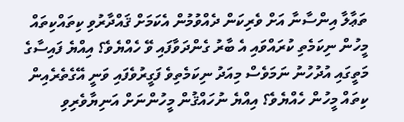ތަޢާލާ އިންސާނާ އަށް ވެރިކަން ދެއްވުމުން އެކަމަށް ޤައްދާރުވި ކިތައްކިތައް މީހުން ނިކަމެތި ކުރައްވައި އެ ބާރު ގެންދަވާފައި ވޭ ހެއްޔެވެ؟ އިއްޔެ ފައިސާގެ މަތީގައި އުދުހުނު ނަމަވެސް މިއަދު ނިކަމެތިވެ ފަގީރުވެފައި ވަނީ އޭގެތެރެއިން ކިތައް މީހުން ހެއްޔެވެ؟ އިއްޔެ ނުހައްޤުން މީހުންނަށް އަނިޔާވެރިވި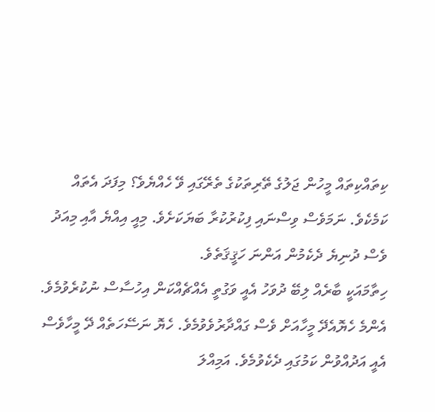ކިތައްކިތައް މީހުން ޖަލުގެ ތޭރިތަކުގެ ތެރޭގައި ވޭ ހެއްޔެވެ؟ މިފަދަ އެތައް ކަމެކެވެ. ނަމަވެސް ވިސްނައި ފިކުރުކުރާ ބަޔަކަށެވެ. މިއީ އިއްޔެ އާއި މިއަދު ވެސް ދުނިޔެ ދެކެމުން އަންނަ ހަޤީޤަތެވެ.
ހިތާމައަކީ ބާރެއް ލިބޭ ދުވަހު އެއީ ވަގުތީ އެއްޗެއްކަން އިހުސާސް ނުކުރެވުމެވެ. އެންމެ ހެޔޮއެދޭ މީހާއަށް ވެސް ގައްދާރުވެވުމެވެ. ހެޔޮ ނަސޭހަތެއް ދޭ މީހާވެސް އެއީ އަދުއްވުން ކަމުގައި ދެކެވުމެވެ. އަމިއްލަ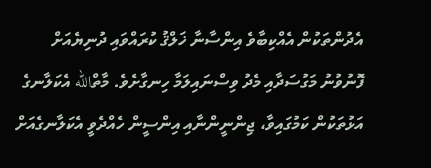އެދުންތަކުން އެއްކިބާވެ އިންސާނާ ޚަލްޤު ކުރައްވައި ދުނިޔެއަށް ފޮނުވުނު މަގުސަދާއި މެދު ވިސްނައިލަމާ ހިނގާށެވެ. މާތްالله އެކަލާނގެ އަޅުތަކުން ކަމުގައިވާ، ޖިންނީންނާއި އިންސީން ހެއްދެވީ އެކަލާނގެއަށް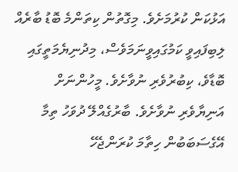އަޅުކަން ކުރުމަށެވެ. މިގޮތުން ކިތަންމެ ބޮޑު ބާރެއް ލިބިފައިވީ ކަމުގައިވީނަމަވެސް، މިދުނިޔެމަތީގައި ބޮޑާވެ، ކިބުރުވެރި ނުވާށެވެ. މީހުންނަށް އަނިޔާވެރި ނުވާށެވެ. ބާރުގެއްލޭ ދުވަހު ތިމާ އޭގެސަބަބުން ހިތާމަ ކުރަންޖެހޭ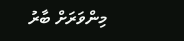މިންވަރަށް ބާރު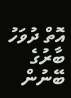އޮތް ދުވަހު ބާރުގެ ބޭނުން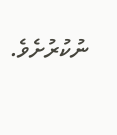ނުކުރުށެވެ.